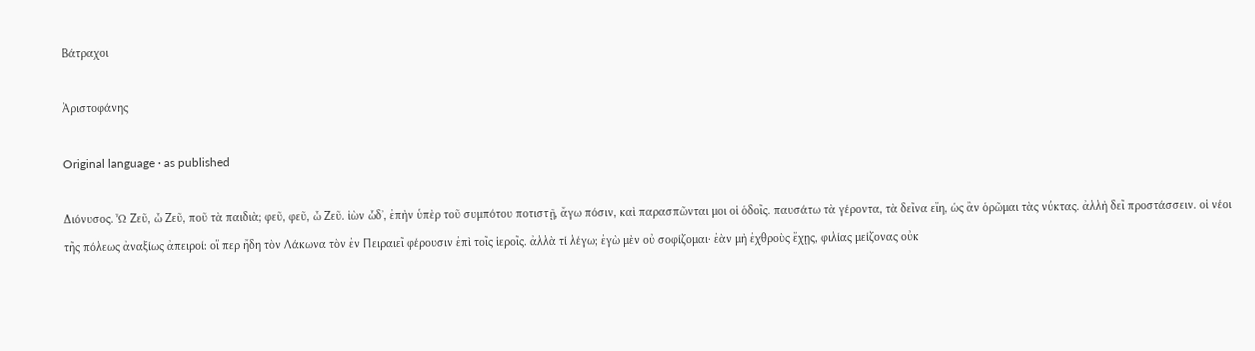Βάτραχοι

Ἀριστοφάνης

Original language · as published

Διόνυσος. Ὦ Ζεῦ, ὦ Ζεῦ, ποῦ τὰ παιδιὰ; φεῦ, φεῦ, ὦ Ζεῦ. ἰὼν ὧδ᾽, ἐπὴν ὑπὲρ τοῦ συμπότου ποτιστῇ, ἄγω πόσιν, καὶ παρασπῶνται μοι οἱ ὁδοῖς. παυσάτω τὰ γέροντα, τὰ δεῖνα εἴη, ὡς ἂν ὁρῶμαι τὰς νύκτας. ἀλλὴ δεῖ προστάσσειν. οἱ νέοι τῆς πόλεως ἀναξίως ἀπειροί: οἵ περ ἤδη τὸν Λάκωνα τὸν ἐν Πειραιεῖ φέρουσιν ἐπὶ τοῖς ἱεροῖς. ἀλλὰ τί λέγω; ἐγὼ μὲν οὐ σοφίζομαι· ἐὰν μὴ ἐχθροὺς ἔχῃς, φιλίας μείζονας οὐκ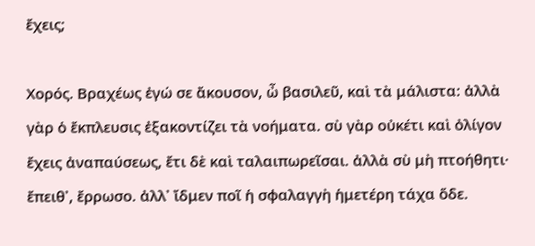ἔχεις;

Χορός. Βραχέως ἐγώ σε ἄκουσον, ὦ βασιλεῦ, καὶ τὰ μάλιστα: ἀλλὰ γὰρ ὁ ἔκπλευσις ἐξακοντίζει τὰ νοήματα. σὺ γὰρ οὐκέτι καὶ ὀλίγον ἔχεις ἀναπαύσεως, ἔτι δὲ καὶ ταλαιπωρεῖσαι. ἀλλὰ σὺ μὴ πτοήθητι· ἔπειθ᾽, ἔρρωσο. ἀλλ᾽ ἴδμεν ποῖ ἡ σφαλαγγὴ ἡμετέρη τάχα ὅδε.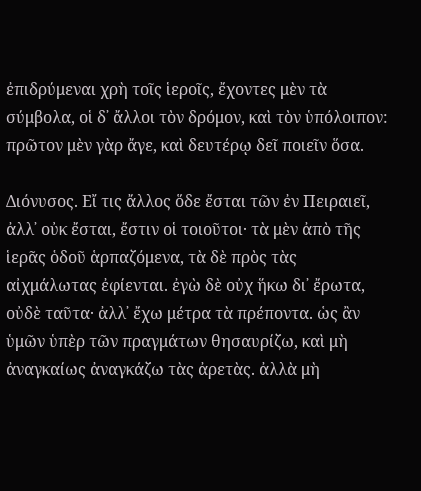ἐπιδρύμεναι χρὴ τοῖς ἱεροῖς, ἔχοντες μὲν τὰ σύμβολα, οἱ δ᾽ ἄλλοι τὸν δρόμον, καὶ τὸν ὑπόλοιπον: πρῶτον μὲν γὰρ ἄγε, καὶ δευτέρῳ δεῖ ποιεῖν ὅσα.

Διόνυσος. Εἴ τις ἄλλος ὅδε ἔσται τῶν ἐν Πειραιεῖ, ἀλλ᾽ οὐκ ἔσται, ἔστιν οἱ τοιοῦτοι· τὰ μὲν ἀπὸ τῆς ἱερᾶς ὁδοῦ ἁρπαζόμενα, τὰ δὲ πρὸς τὰς αἰχμάλωτας ἐφίενται. ἐγὼ δὲ οὐχ ἥκω δι᾽ ἔρωτα, οὐδὲ ταῦτα· ἀλλ᾽ ἔχω μέτρα τὰ πρέποντα. ὡς ἂν ὑμῶν ὑπὲρ τῶν πραγμάτων θησαυρίζω, καὶ μὴ ἀναγκαίως ἀναγκάζω τὰς ἀρετὰς. ἀλλὰ μὴ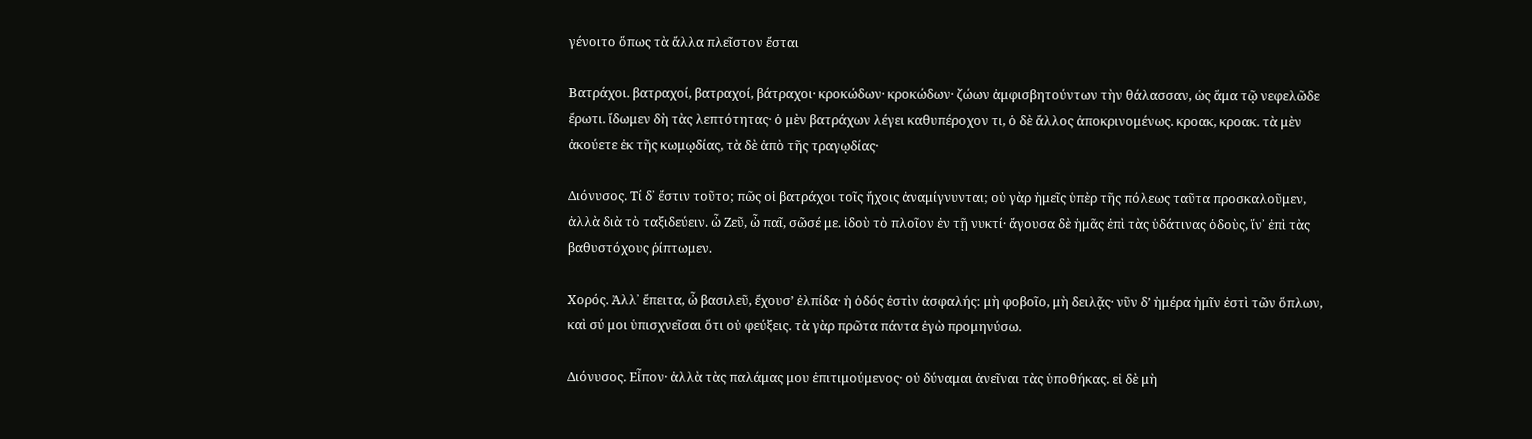γένοιτο ὅπως τὰ ἄλλα πλεῖστον ἔσται

Βατράχοι. βατραχοί, βατραχοί, βάτραχοι· κροκώδων· κροκώδων· ζώων ἀμφισβητούντων τὴν θάλασσαν, ὡς ἅμα τῷ νεφελῶδε ἔρωτι. ἴδωμεν δὴ τὰς λεπτότητας· ὁ μὲν βατράχων λέγει καθυπέροχον τι, ὁ δὲ ἄλλος ἀποκρινομένως. κροακ, κροακ. τὰ μὲν ἀκούετε ἐκ τῆς κωμῳδίας, τὰ δὲ ἀπὸ τῆς τραγῳδίας·

Διόνυσος. Τί δ᾽ ἔστιν τοῦτο; πῶς οἱ βατράχοι τοῖς ἤχοις ἀναμίγνυνται; οὐ γὰρ ἡμεῖς ὑπὲρ τῆς πόλεως ταῦτα προσκαλοῦμεν, ἀλλὰ διὰ τὸ ταξιδεύειν. ὦ Ζεῦ, ὦ παῖ, σῶσέ με. ἰδοὺ τὸ πλοῖον ἐν τῇ νυκτί· ἄγουσα δὲ ἡμᾶς ἐπὶ τὰς ὑδάτινας ὁδοὺς, ἵν᾽ ἐπὶ τὰς βαθυστόχους ῥίπτωμεν.

Χορός. Ἀλλ᾽ ἔπειτα, ὦ βασιλεῦ, ἔχουσʼ ἐλπίδα· ἡ ὁδός ἐστὶν ἀσφαλής: μὴ φοβοῖο, μὴ δειλᾷς· νῦν δʼ ἡμέρα ἡμῖν ἐστὶ τῶν ὅπλων, καὶ σύ μοι ὑπισχνεῖσαι ὅτι οὐ φεύξεις. τὰ γὰρ πρῶτα πάντα ἐγὼ προμηνύσω.

Διόνυσος. Εἶπον· ἀλλὰ τὰς παλάμας μου ἐπιτιμούμενος· οὐ δύναμαι ἀνεῖναι τὰς ὑποθήκας. εἰ δὲ μὴ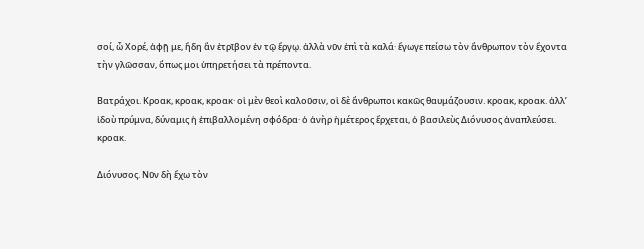σοί, ὦ Χορέ, ἁφῇ με, ἤδη ἂν ἐτρῖβον ἐν τῷ ἔργῳ. ἀλλὰ νῦν ἐπὶ τὰ καλά· ἔγωγε πείσω τὸν ἄνθρωπον τὸν ἔχοντα τὴν γλῶσσαν, ὅπως μοι ὑπηρετήσει τὰ πρέποντα.

Βατράχοι. Κροακ, κροακ, κροακ· οἱ μὲν θεοὶ καλοῦσιν, οἱ δὲ ἄνθρωποι κακῶς θαυμάζουσιν. κροακ, κροακ. ἀλλʼ ἰδοὺ πρύμνα, δύναμις ἡ ἐπιβαλλομένη σφόδρα· ὁ ἀνὴρ ἡμέτερος ἔρχεται, ὁ βασιλεὺς Διόνυσος ἀναπλεύσει. κροακ.

Διόνυσος. Νῦν δὴ ἔχω τὸν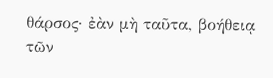θάρσος· ἐὰν μὴ ταῦτα, βοήθειᾳ τῶν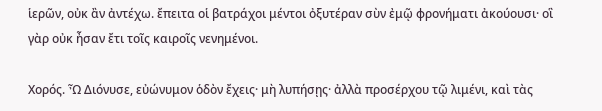ἱερῶν, οὐκ ἂν ἀντέχω. ἔπειτα οἱ βατράχοι μέντοι ὀξυτέραν σὺν ἐμῷ φρονήματι ἀκούουσι· οἳ γὰρ οὐκ ἦσαν ἔτι τοῖς καιροῖς νενημένοι.

Χορός. Ὦ Διόνυσε, εὐώνυμον ὁδὸν ἔχεις· μὴ λυπήσῃς· ἀλλὰ προσέρχου τῷ λιμένι, καὶ τὰς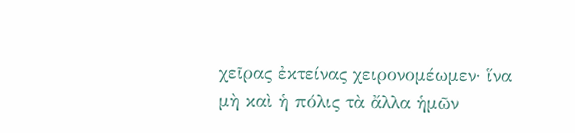χεῖρας ἐκτείνας χειρονομέωμεν· ἵνα μὴ καὶ ἡ πόλις τὰ ἄλλα ἡμῶν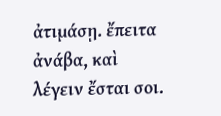ἀτιμάσῃ. ἔπειτα ἀνάβα, καὶ λέγειν ἔσται σοι.